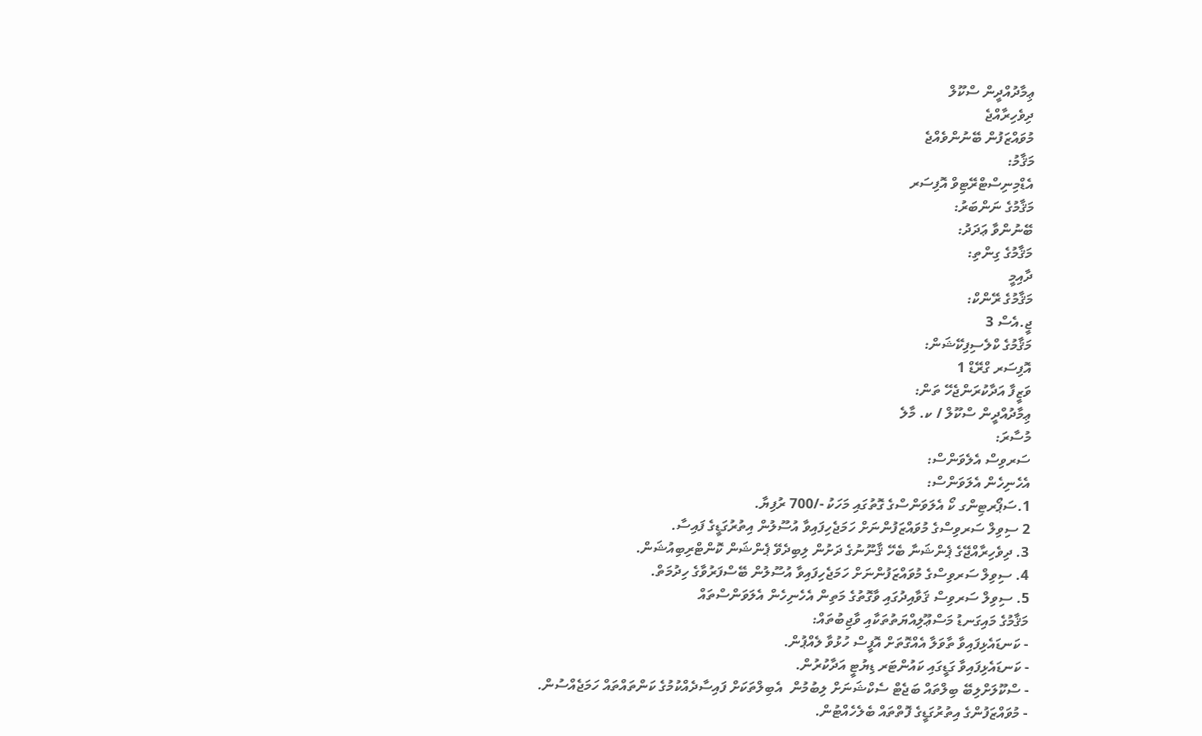ޢިމާދުއްދީން ސްކޫލް
ދިވެހިރާއްޖެ
މުވައްޒަފުން ބޭނުންވެއްޖެ
މަޤާމު:
އެޑްމިނިސްޓްރޭޓިވް އޮފިސަރ
މަޤާމުގެ ނަންބަރު:
ބޭނުންވާ ޢަދަދު:
މަޤާމުގެ ގިންތި:
ދާއިމީ
މަޤާމުގެ ރޭންކް:
ޖީ.އެސް 3
މަޤާމުގެ ކްލެސިފިކޭޝަން:
އޮފިސަރ ގްރޭޑް 1
ވަޒީފާ އަދާކުރަންޖެހޭ ތަން:
ޢިމާދުއްދީން ސްކޫލް / ކ. މާލެ
މުސާރަ:
ސަރވިސް އެލެވަންސް:
އެހެނިހެން އެލަވަންސް:
1.ސަޕޯރޓިންގ ކޯ އެލަވަންސްގެ ގޮތުގައި މަހަކު -/700 ރުފިޔާ.
2 ސިވިލް ސަރވިސްގެ މުވައްޒަފުންނަށް ހަމަޖެހިފައިވާ އުސޫލުން އިތުރުގަޑީގެ ފައިސާ.
3. ދިވެހިރާއްޖޭގެ ޕެންޝަނާ ބެހޭ ޤާނޫނުގެ ދަށުން ލިބިދެވޭ ޕެންޝަން ކޮންޓްރިބިއުޝަން.
4. ސިވިލް ސަރވިސްގެ މުވައްޒަފުންނަށް ހަމަޖެހިފައިވާ އުސޫލުން ބޭސްފަރުވާގެ ހިދުމަތް.
5. ސިވިލް ސަރވިސް ޤަވާއިދުގައި ވާގޮތުގެ މަތިން އެހެނިހެން އެލަވަންސްތައް
މަޤާމުގެ މައިގަނޑު މަސްޢޫލިއްޔަތުތަކާއި ވާޖިބުތައް:
- ކަނޑައެޅިފައިވާ ތާވަލާ އެއްގޮތަށް އޮފީސް ހުޅުވާ ލެއްޕުން.
- ކަނޑައެޅިފައިވާ ގަޑީގައި ކައުންޓަރ ޑިޔުޓީ އަދާކުރުން.
- ސްކޫލަށްލިބޭ ބިލްތައް ބަޖެޓް ސެކްޝަނަށް ލިބުމުން  އެބިލްތަކަށް ފައިސާދެއްކުމުގެ ކަންތައްތައް ހަމަޖެއްސުން.
- މުވައްޒަފުންގެ އިތުރުގަޑީގެ ފޮތްތައް ބެލެހެއްޓުން.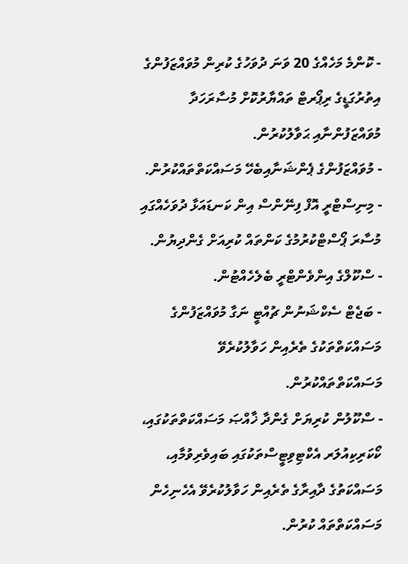- ކޮންމެ މަހެއްގެ 20 ވަނަ ދުވަހުގެ ކުރިން މުވައްޒަފުންގެ އިތުރުގަޑީގެ ރިޕޯރޓް ތައްޔާރުކޮށް މުސާރަހަދާ މުވައްޒަފުންނާއި ޙަވާލުކުރުން.
- މުވައްޒަފުންގެ ޕެންޝަނާއިބެހޭ މަސައްކަތްތައްކުރުން.
- މިނިސްޓްރީ އޮފް ފިނޭންސް އިން ކަނޑައަޅާ ދުވަހެއްގައި މުސާރަ ޕޯސްޓްކުރުމުގެ ކަންތައް ކުރިއަށް ގެންދިޔުން.
- ސްކޫލްގެ އިންވެންޓްރީ ބެލެހެއްޓުން.
- ބަޖެޓް ސެކްޝަނުން ޗުއްޓީ ނަގާ މުވައްޒަފުންގެ މަސައްކަތްތަކުގެ ތެރެއިން ހަވާލުކުރެވޭ މަސައްކަތްތައްކުރުން.
- ސްކޫލުން ކުރިޔަށް ގެންދާ ޚާއްޞަ މަސައްކަތްތަކުގައި، ކޯކަރިކިއުލަރ އެކްޓިވިޓީސްތަކުގައި ބައިވެރިވުމާއި، މަސައްކަތުގެ ދާއިރާގެ ތެރެއިން ހަވާލުކުރެވޭ އެހެނިހެން މަސައްކަތްތައް ކުރުން.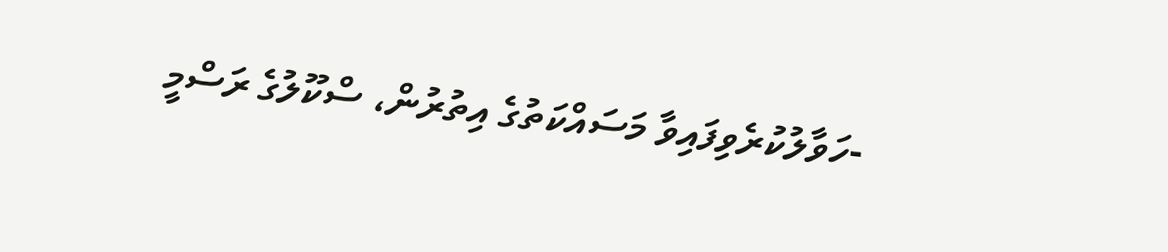-ހަވާލުކުރެވިފައިވާ މަސައްކަތުގެ އިތުރުން، ސްކޫލުގެ ރަސްމީ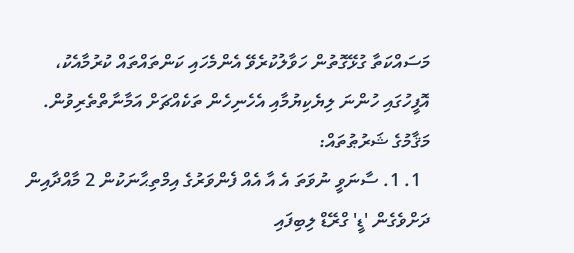މަސައްކަތާ ގުޅޭގޮތުން ހަވާލުކުރެވޭ އެންމެހައި ކަންތައްތައް ކުރުމާއެކު، އޮފީހުގައި ހުންނަ ލިޔެކިޔުމާއި އެހެނިހެން ތަކެއްޗަށް އަމާނާތްތެރިވުން.
މަޤާމުގެ ޝަރުޠުތައް:
  1. 1. ސާނަވީ ނުވަތަ އެ އާ އެއް ފެންވަރުގެ އިމްތިޙާނަކުން 2 މާއްދާއިން ދަށްވެގެން 'ޑީ' ގްރޭޑް ލިބިފައި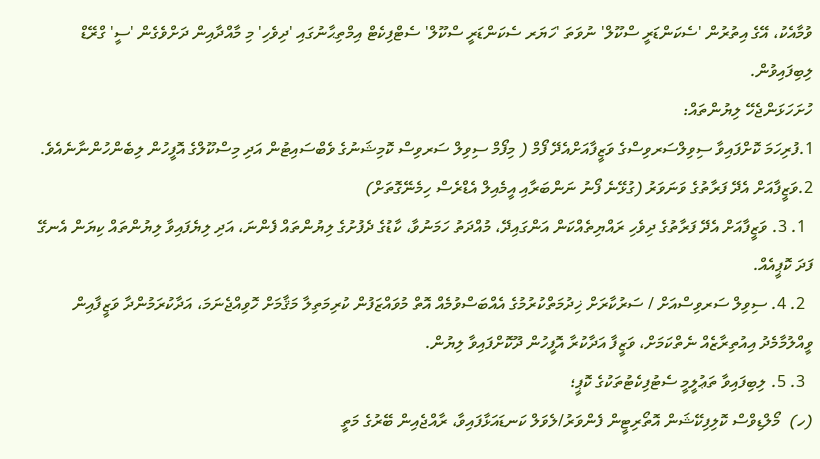ވުމާއެކު، އޭގެ އިތުރުން 'ސެކަންޑަރީ ސްކޫލް' ނުވަތަ 'ހަޔަރ ސެކަންޑަރީ ސްކޫލް' ސެޓްފިކެޓް އިމްތިޙާނުގައި 'ދިވެހި' މި މާއްދާއިން ދަށްވެގެން 'ސީ' ގްރޭޑް ލިބިފައިވުން.
ހުށަހަޅަންޖެހޭ ލިޔުންތައް:
1.ފުރިހަމަ ކޮށްފައިވާ ސިވިލްސަރވިސްގެ ވަޒީފާއަށްއެދޭ ފޯމް ( މިފޯމް ސިވިލް ސަރވިސް ކޮމިޝަނުގެ ވެބްސައިޓުން އަދި މިސްކޫލްގެ އޮފީހުން ލިބެންހުންނާނެއެވެ.
2.ވަޒީފާއަށް އެދޭ ފަރާތުގެ ވަނަވަރު (ގުޅޭނެ ފޯނު ނަންބަރާއި އީމެއިލް އެޑްރެސް ހިމެނޭގޮތަށް)
  1. 3. ވަޒީފާއަށް އެދޭ ފަރާތުގެ ދިވެހި ރައްޔިތެއްކަން އަންގައިދޭ، މުއްދަތު ހަމަނުވާ، ކާޑުގެ ދެފުށުގެ ލިޔުންތައް ފެންނަ، އަދި ލިޔެފައިވާ ލިޔުންތައް ކިޔަން އެނގޭ ފަދަ ކޮޕީއެއް.
  2. 4. ސިވިލް ސަރވިސްއަށް / ސަރުކާރަށް ޚިދުމަތްކުރުމުގެ އެއްބަސްވުމެއް އޮތް މުވައްޒަފުން ކުރިމަތިލާ މަޤާމަށް ހޮވިއްޖެނަމަ، އަދާކުރަމުންދާ ވަޒީފާއިން ވީއްލުމާމެދު އިއުތިރާޒެއް ނެތްކަމަށް، ވަޒީފާ އަދާކުރާ އޮފީހުން ދޫކޮށްފައިވާ ލިޔުން.
  3. 5. ލިބިފައިވާ ތަޢުލީމީ ސެޓުފިކެޓުތަކުގެ ކޮޕީ؛
(ހ)  މޯލްޑިވްސް ކޮލިފިކޭޝަން އޮތޯރިޓީން ފެންވަރު/ލެވަލް ކަނޑައަޅާފައިވާ، ރާއްޖެއިން ބޭރުގެ މަތީ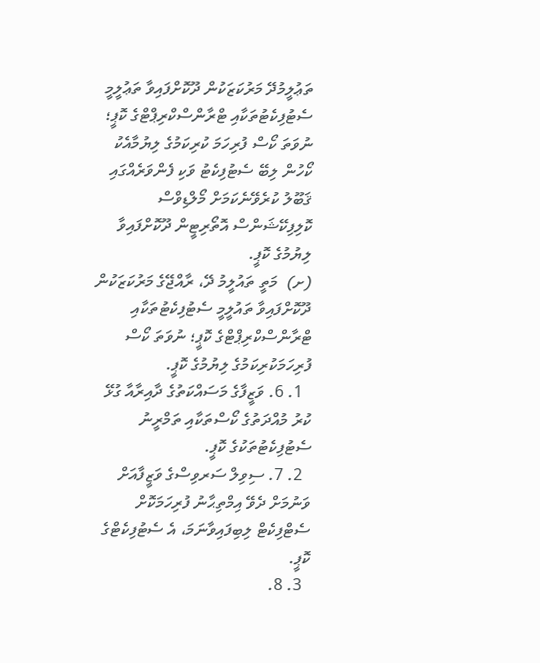ތަޢުލީމުދޭ މަރުކަޒަކުން ދޫކޮށްފައިވާ ތަޢުލީމީ ސެޓުފިކެޓުތަކާއި ޓްރާންސްކްރިޕްޓްގެ ކޮޕީ؛  ނުވަތަ ކޯސް ފުރިހަމަ ކުރިކަމުގެ ލިޔުމާއެކު ކޯހުން ލިބޭ ސެޓުފިކެޓު ވަކި ފެންވަރެއްގައި ޤަބޫލު ކުރެވޭނެކަމަށް މޯލްޑިވްސް ކޮލިފިކޭޝަންސް އޮތޯރިޓީން ދޫކޮށްފައިވާ ލިޔުމުގެ ކޮޕީ.
(ށ)  މަތީ ތައުލީމު ދޭ، ރާއްޖޭގެ މަރުކަޒަކުން ދޫކޮށްފައިވާ ތައުލީމީ ސެޓުފިކެޓުތަކާއި ޓްރާންސްކްރިޕްޓްގެ ކޮޕީ؛ ނުވަތަ ކޯސް ފުރިހަމަކުރިކަމުގެ ލިޔުމުގެ ކޮޕީ.
  1. 6. ވަޒީފާގެ މަސައްކަތުގެ ދާއިރާއާ ގުޅޭ ކުރު މުއްދަތުގެ ކޯސްތަކާއި ތަމްރީނު ސެޓުފިކެޓުތަކުގެ ކޮޕީ.
  2. 7. ސިވިލް ސަރވިސްގެ ވަޒީފާއަށް ވަނުމަށް ދެވޭ އިމްތިޙާނު ފުރިހަމަކޮށް ސެޓްފިކެޓް ލިބިފައިވާނަމަ، އެ ސެޓުފިކެޓްގެ ކޮޕީ.
  3. 8.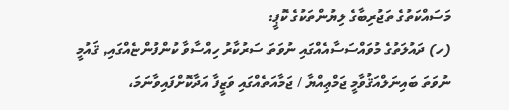މަސައްކަތުގެ ތަޖުރިބާގެ ލިޔުންތަކުގެ ކޮޕީ:
(ހ) ދައުލަތުގެ މުވައްސަސާއެއްގައި ނުވަތަ ސަރުކާރު ހިއްސާވާ ކުންފުންޏެއްގައި, ޤައުމީ ނުވަތަ ބައިނަލްއަޤުވާމީ ޖަމްޢިއްޔާ / ޖަމާއަތެއްގައި ވަޒީފާ އަދާކޮށްފައިވާނަމަ،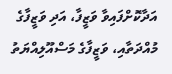އަދާކޮށްފައިވާ ވަޒީފާ، އަދި ވަޒީފާގެ މުއްދަތާއި، ވަޒީފާގެ މަސްއޫލިއްޔަތު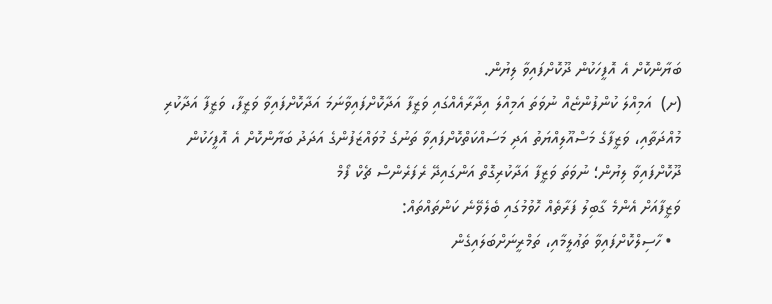ބަޔާންކޮށް އެ އޮފީހަކުން ދޫކޮށްފައިވާ ލިޔުން.
(ށ)  އަމިއްލަ ކުންފުންޏެއް ނުވަތަ އަމިއްލަ އިދާރާއެއްގައި ވަޒީފާ އަދާކޮށްފައިވާނަމަ އަދާކޮށްފައިވާ ވަޒީފާ، ވަޒީފާ އަދާކުރި މުއްދަތާއި، ވަޒީފާގެ މަސްއޫލިއްޔަތު އަދި މަސައްކަތްކޮށްފައިވާ ތަނުގެ މުވައްޒަފުންގެ އަދަދު ބަޔާންކޮށް އެ އޮފީހަކުން ދޫކޮށްފައިވާ ލިޔުން؛ ނުވަތަ ވަޒީފާ އަދާކުރިގޮތް އަންގައިދޭ ރެފަރެންސް ޗެކް ފޯމް
ވަޒީފާއަށް އެންމެ ގާބިލު ފަރާތެއް ހޮވުމުގައި ބެލެވޭނެ ކަންތައްތައް:
  • ހާސިލްކޮށްފައިވާ ތަޢުލީމާއި، ތަމްރީނަށްބަލައިގެން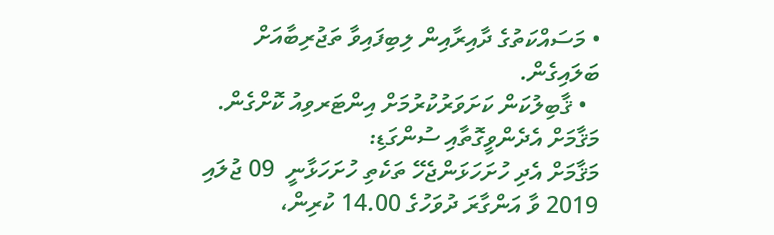• މަސައްކަތުގެ ދާއިރާއިން ލިބިފައިވާ ތަޖުރިބާއަށް ބަލައިގެން.
  • ޤާބިލުކަން ކަށަވަރުކުރުމަށް އިންޓަރވިއު ކޮށްގެން.
މަޤާމަށް އެދެންވީގޮތާއި ސުންގަޑި:
މަޤާމަށް އެދި ހުށަހަޅަންޖެހޭ ތަކެތި ހުށަހަޅާނީ  09 ޖުލައި 2019 ވާ އަންގާރަ ދުވަހުގެ 14.00 ކުރިން،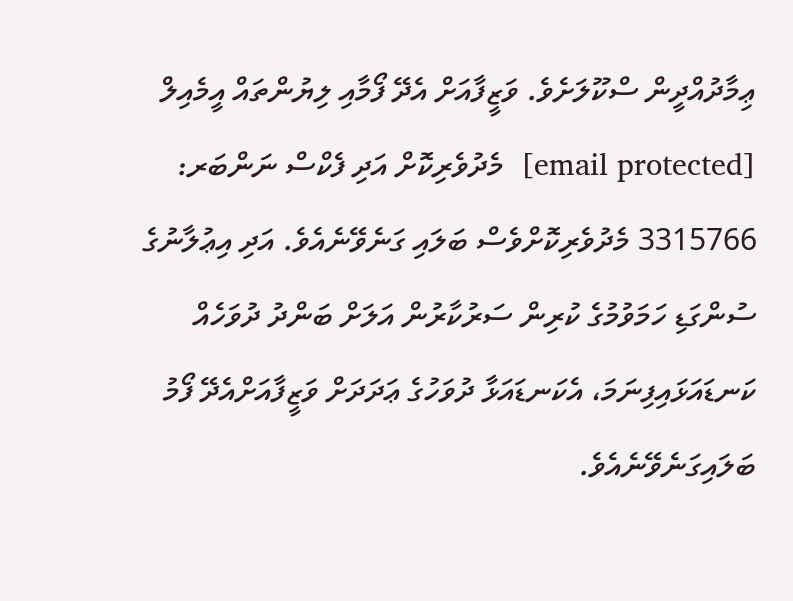ޢިމާދުއްދީން ސްކޫލަށެވެ. ވަޒީފާއަށް އެދޭ ފޯމާއި ލިޔުންތައް އީމެއިލް [email protected]  މެދުވެރިކޮށް އަދި ފެކްސް ނަންބަރ: 3315766 މެދުވެރިކޮށްވެސް ބަލައި ގަނެވޭނެއެވެ. އަދި އިޢުލާނުގެ ސުންގަޑި ހަމަވުމުގެ ކުރިން ސަރުކާރުން އަލަށް ބަންދު ދުވަހެއް ކަނޑައަޅައިފިނަމަ، އެކަނޑައަޅާ ދުވަހުގެ ޢަދަދަށް ވަޒީފާއަށްއެދޭ ފޯމު ބަލައިގަނެވޭނެއެވެ.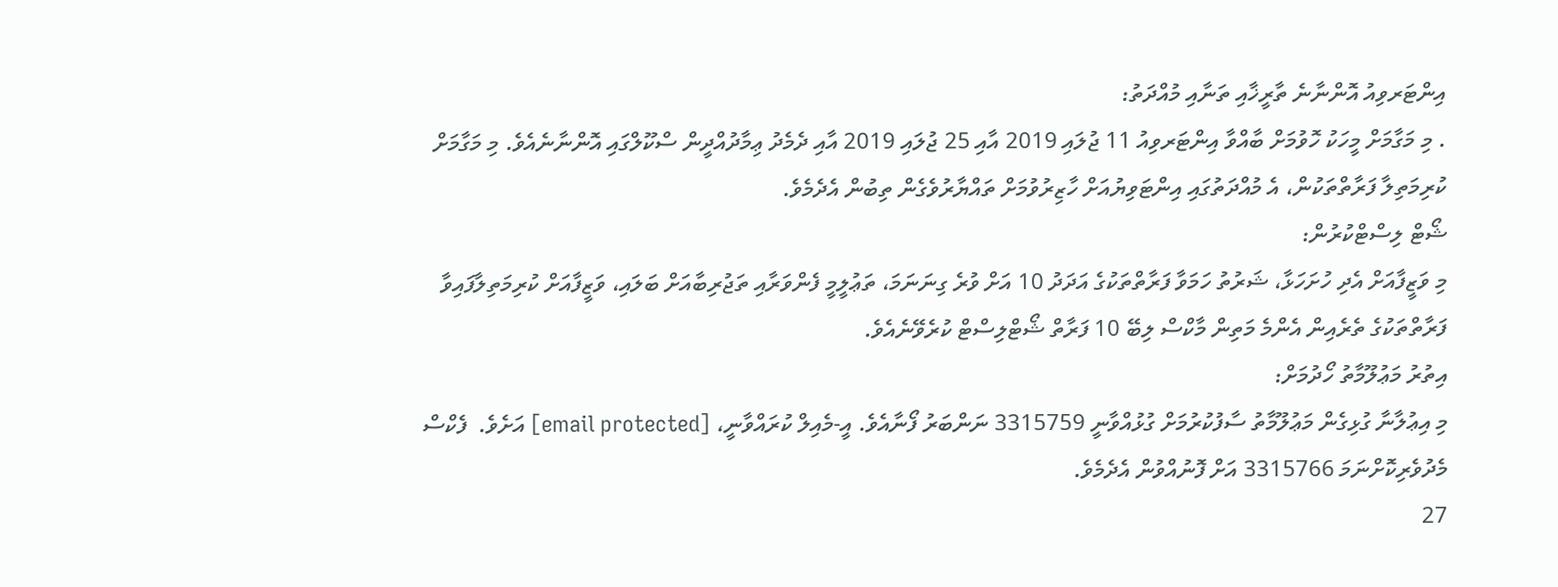އިންޓަރވިއު އޮންނާނެ ތާރީޚާއި ތަނާއި މުއްދަތު:
. މި މަގާމަށް މީހަކު ހޮވުމަށް ބާއްވާ އިންޓަރވިއު 11 ޖުލައި 2019 އާއި 25 ޖުލައި 2019 އާއި ދެމެދު ޢިމާދުއްދީން ސްކޫލްގައި އޮންނާނެއެވެ. މި މަގާމަށް ކުރިމަތިލާ ފަރާތްތަކުން، އެ މުއްދަތުގައި އިންޓަވިޔުއަށް ހާޒިރުވުމަށް ތައްޔާރުވެގެން ތިބުން އެދެމެވެ.
ޝޯޓް ލިސްޓްކުރުން:
މި ވަޒީފާއަށް އެދި ހުށަހަޅާ، ޝަރުތު ހަމަވާ ފަރާތްތަކުގެ އަދަދު 10 އަށް ވުރެ ގިނަނަމަ، ތަޢުލީމީ ފެންވަރާއި ތަޖުރިބާއަށް ބަލައި، ވަޒީފާއަށް ކުރިމަތިލާފައިވާ ފަރާތްތަކުގެ ތެރެއިން އެންމެ މަތިން މާކްސް ލިބޭ 10 ފަރާތް ޝޯޓްލިސްޓް ކުރެވޭނެއެވެ.
އިތުރު މަޢުލޫމާތު ހޯދުމަށް:
މި އިޢުލާނާ ގުޅިގެން މަޢުލޫމާތު ސާފުކުރުމަށް ގުޅުއްވާނީ 3315759 ނަންބަރު ފޯނާއެވެ. އީ-މެއިލް ކުރައްވާނީ، [email protected] އަށެވެ.  ފެކްސް މެދުވެރިކޮށްނަމަ 3315766 އަށް ފޮނުއްވުން އެދެމެވެ.
27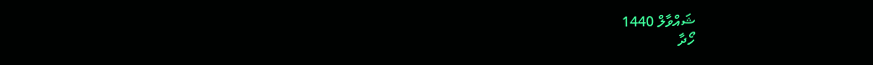ޝައްވާލް 1440
ހޯދާ